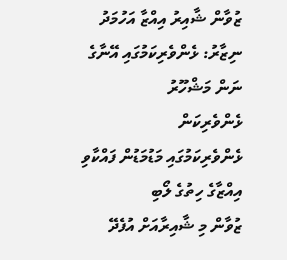ޒުވާން ޝާއިރު އިއްޒާ އަހުމަދު ނިޒާރު: ޅެންވެރިކަމުގައި އޭނާގެ ނަން މަޝްހޫރު
ޅެންވެރިކަން
ޅެންވެރިކަމުގައި މަޑުމަޑުން ފައްކާވި އިއްޒާގެ ހިތުގެ ލޯބި
ޒުވާން މި ޝާއިރާއަށް އުފެދޭ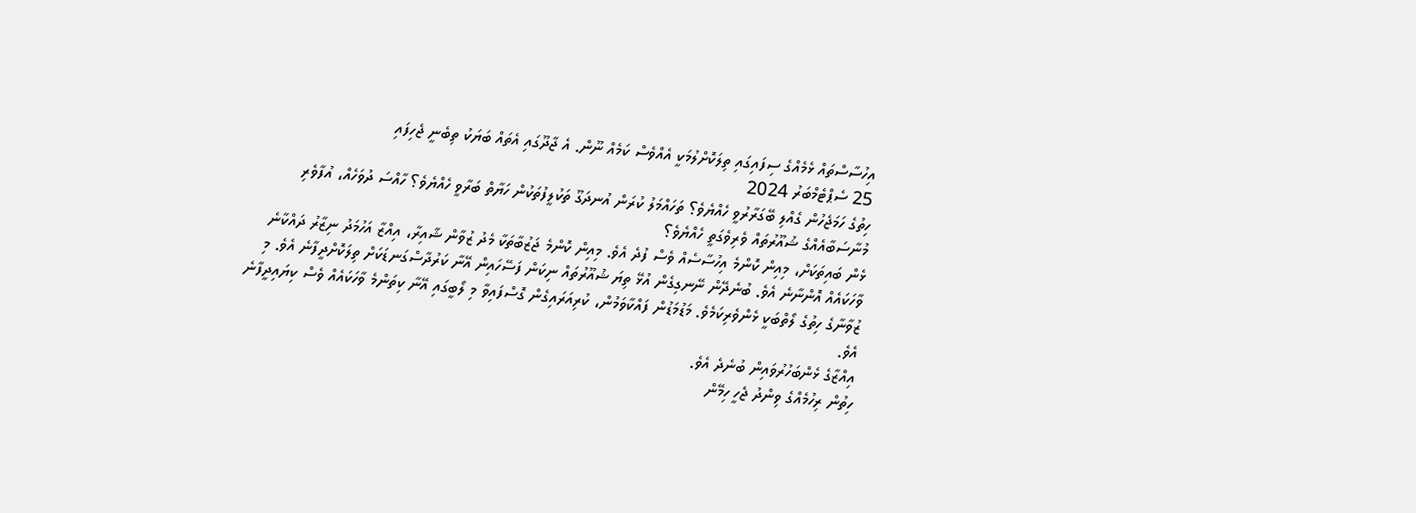އިހުސާސްތައް ޅެމެއްގެ ސިފައިގައި ތިލަކޮށްލުމަކީ އެއްވެސް ކަމެއް ނޫން. އެ ޖާދޫގައި އެތައް ބަޔަކު ތިބެނީ ޖެހިފައި
25 ސެޕްޓެމްބަރު 2024
ހިތުގެ ހަމަޖެހުން ގެއްލި ބޭގަރާރުވީ ހެއްޔެވެ؟ ތަހައްމަލު ކުރަން އުނދަގޫ ތަކުލީފުތަކުން ހަޔާތް ބަރާވީ ހެއްޔެވެ؟ ހާއްސަ ދުވަހެއް، އުފާވެރި މުނާސަބާއެއްގެ ޝުއޫރުތައް ވެރިވެގަތީ ހެއްޔެވެ؟
ޅެން ބައިތަކަށް، މިއިން ކޮންމެ އިހުސާސެއް ވެސް ފުދެ އެވެ. މިއިން ކޮންމެ ޖަޒުބާތަކާ މެދު ޒުވާން ޝާއިރާ، އިއްޒާ އަހުމަދު ނިޒާރު ދައްކާނެ ވާހަކައެއް އޮންނާނެ އެވެ. ބުނެދޭން ނޭނގިގެން އުޅޭ ތިޔަ ޝުއޫރުތައް ނިކަން ފަސޭހައިން އޭނާ ކަރުދާސްގަނޑަކަށް ތިލަކޮށްދީފާނެ އެވެ. މި ޒުވާނާގެ ހިތުގެ ލޯތްބަކީ ޅެންވެރިކަމެވެ. މަޑުމަޑުން ފައްކާވަމުން، ކުރިއަރައިގެން ގޮސްފައިވާ މި ލޯބީގައި އޭނާ ކިތަންމެ ވާހަކައެއް ވެސް ކިޔައިދީފާނެ އެވެ.
އިއްޒާގެ ޅެންބަހުރުވައިން ބުނެދެ އެވެ.
ހިތުން ރިހުމެއްގެ ވިންދު ޖެހީ ހިމޭން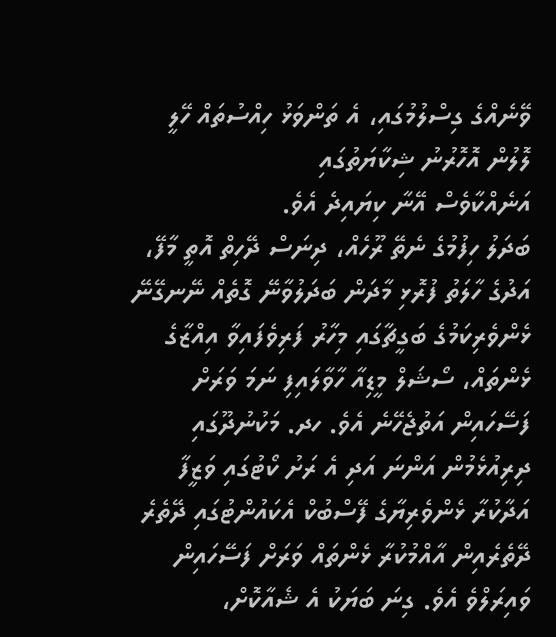ވޭނެއްގެ ގިސްލުމުގައި، އެ ތަންވަޅު ހިއްސުތައް ހޭލީ ލޮލުން އޮހޮރުނު ޝިކާޔަތުގައި
އަނެއްކާވެސް އޭނާ ކިޔައިދެ އެވެ.
ބަދަލު ހިފުމުގެ ނެތޭ ރޫހެއް، ދިނަސް ދޭހިތް އޮތީ މާފޭ، އަދުގެ ހާލަތު ފުރޮޅި މާދަން ބަދަލުވާނޭ ގޮތެއް ނޭނގޭނޭ
ޅެންވެރިކަމުގެ ބަގީޗާގައި މިހާރު ފަރިވެފައިވާ އިއްޒާގެ ޅެންތައް، ސޯޝަލް މީޑިއާ ހާވާލައިފި ނަމަ ވަރަށް ފަސޭހައިން އަތުޖެހޭނެ އެވެ. ހދ. މަކުނުދޫގައި ދިރިއުޅެމުން އަންނަ އަދި އެ ރަށު ކޯޓުގައި ވަޒީފާ އަދާކުރާ ޅެންވެރިޔާގެ ފޭސްބުކް އެކައުންޓުގައި ދޭތެރެ ދޭތެރެއިން އާއްމުކުރާ ޅެންތައް ވަރަށް ފަސޭހައިން ވައިރަލްވެ އެވެ. ގިނަ ބަޔަކު އެ ޝެއާކޮށް،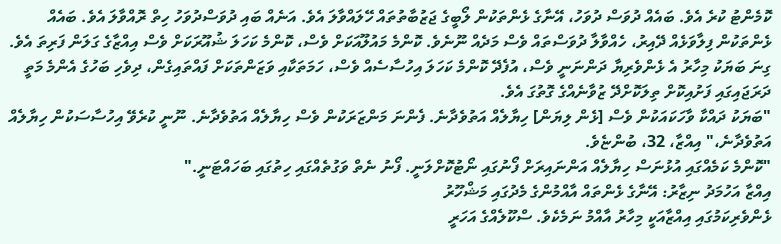ކޮމެންޓު ކުރެ އެވެ. ބައެއް ދުވަސް ދުވަހު، އޭނާގެ ޅެންތަކުން ލޯބީގެ ޖަޒުބާތުތައް ހޭލައްވާލަ އެވެ. އަނެއް ބައި ދުވަސްދުވަހު ހިތް ރޮއްވާލަ އެވެ. ބައެއް ޅެންތަކުން ފިލާވަޅެއް ދޭއިރު، ހެއްވާލާ ދުވަސްތައް ވެސް މަދެއް ނޫނެވެ. ކޮންމެ މައުލޫއަކަށް ވެސް، ކޮންމެ ކަހަލަ ޝުއޫރަކަށް ވެސް އިއްޒާގެ ގަލަން ފަރިތަ އެވެ.
ގިނަ ބަޔަކު މިހާރު އެ ޅެންވެރިޔާ ދަންނަނީ ވެސް، އުފެދޭ ކޮންމެ ކަހަލަ އިހުސާސެއް ވެސް، ހަމަތަކާއި ވަޒަންތަކަށް ފައްތައިގެން، ދިވެހި ބަހުގެ އެންމެ މަތީ ދަރަޖައިގައި ފަށުއިކޮށް ތިލަކޮށްދޭ ޒުވާނެއްގެ ގޮތުގަ އެވެ.
"ބަޔަކު ދައްކާ ވާހަކައަކުން ވެސް [ޅެން ލިޔަން] ހިޔާލެއް އަތުވެދާނެ. ފެންނަ މަންޒަރަކުން ވެސް ހިޔާލެއް އަތުވެދާނެ. ނޫނީ ކުރެވޭ އިހުސާސަކުން ހިޔާލެއް އަތުވެދާނެ،" އިއްޒާ، 32، ބުންޏެވެ.
"ކޮންމެ ކަމެއްގައި އުޅުނަސް ހިޔާލެއް އަންނައިރަށް ފޯނުގައި ނޯޓުކޮށްލަނީ. ފޯނު ނެތް ވަގުތެއްގައި ހިތުގައި ބަހައްޓަނީ."
އިއްޒާ އަހުމަދު ނިޒާރު: އޭނާގެ ޅެންތައް އާއްމުންގެ މެދުގައި މަޝްހޫރު
ޅެންވެރިކަމުގައި އިއްޒާއަކީ މިހާރު އާއްމު ނަމެކެވެ. ސްކޫލެއްގެ އަހަރީ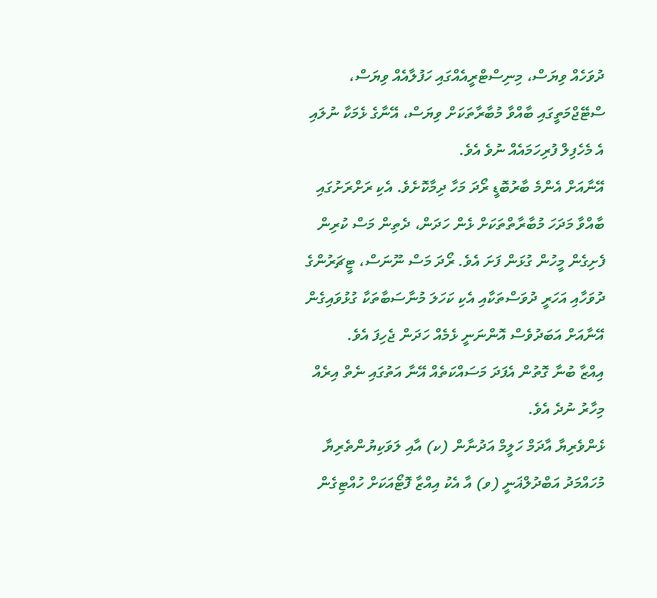ދުވަހެއް ވިޔަސް، މިނިސްޓްރީއެއްގައި ހަފުލާއެއް ވިޔަސް، ސްޓޭޖްމަތީގައި ބާއްވާ މުބާރާތަކަށް ވިޔަސް، އޭނާގެ ޅެމަކާ ނުލައި އެ މެހެފިލް ފުރިހަމައެއް ނުވެ އެވެ.
އޭނާއަށް އެންމެ ބާރުބޮޑީ ރޯދަ މަހާ ދިމާކޮށެވެ. އެކި ރަށްރަށުގައި ބާއްވާ މަދަހަ މުބާރާތްތަކަށް ޅެން ހަދަން، ދެތިން މަސް ކުރިން ފެށިގެން މީހުން ގުޅަން ފަށަ އެވެ. ރޯދަ މަސް ނޫނަސް، ޓީޗަރުންގެ ދުވަހާއި އަހަރީ ދުވަސްތަކާއި އެކި ކަހަލަ މުނާސަބާތަކާ ގުޅުވައިގެން އޭނާއަށް އަބަދުވެސް އޮންނަނީ ޅެމެއް ހަދަން ޖެހިފަ އެވެ.
އިއްޒާ ބުނާ ގޮތުން އެފަދަ މަސައްކަތެއް އޭނާ އަތުގައި ނެތް އިރެއް މިހާރު ނުދެ އެވެ.
ޅެންވެރިޔާ އާދަމް ހަލީމް އަދުނާން (ކ) އާއި ލަވަކިޔުންތެރިޔާ މުހައްމަދު އަބްދުލްޣަނީ (ވ) އާ އެކު އިއްޒާ ފޮޓޯއަކަށް ހުއްޓިގެން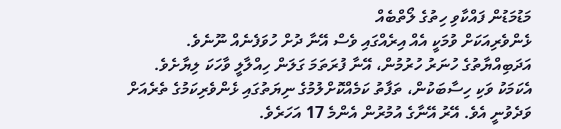މަޑުމަޑުން ފައްކާވި ހިތުގެ ލޯތްބެއް
ޅެންވެރިއަކަށް ވުމަކީ އެއް އިރެއްގައި ވެސް އޭނާ ދުށް ހުވަފެނެއް ނޫނެވެ. އަދަބިއްޔާތުގެ ހުނަރު ހުރުމުން، އޭނާ ފުރަތަމަ ގަލަން ހިއްލާލީ ވާހަކަ ލިޔާށެވެ. އެކަމަކު ވަކި ހިސާބަކުން، ތަފާތު ކަމެއްކޮށްލުމުގެ ނިޔަތުގައި ޅެންވެރިކަމުގެ ތެރެއަށް ވަދެވުނީ އެވެ. އޭރު އޭނާގެ އުމުރުން އެންމެ 17 އަހަރެވެ.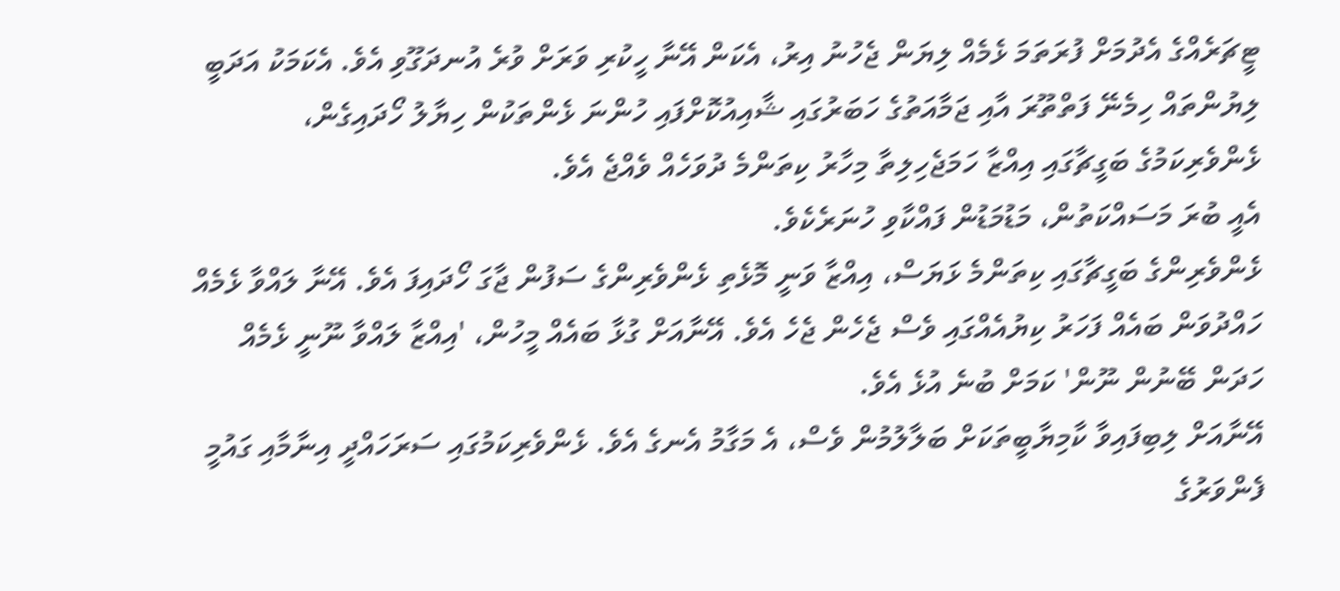ޓީޗަރެއްގެ އެދުމަށް ފުރަތަމަ ޅެމެއް ލިޔަން ޖެހުނު އިރު، އެކަން އޭނާ ހީކުރި ވަރަށް ވުރެ އުނދަގޫވި އެވެ. އެކަމަކު އަދަބީ ލިޔުންތައް ހިމެނޭ ފަތްތޫރަ އާއި ޖަމާއަތުގެ ހަބަރުގައި ޝާއިއުކޮށްފައި ހުންނަ ޅެންތަކުން ހިޔާލު ހޯދައިގެން، ޅެންވެރިކަމުގެ ބަގީޗާގައި އިއްޒާ ހަމަޖެހިލިތާ މިހާރު ކިތަންމެ ދުވަހެއް ވެއްޖެ އެވެ.
އެއީ ބުރަ މަސައްކަތުން، މަޑުމަޑުން ފައްކާވި ހުނަރެކެވެ.
ޅެންވެރިންގެ ބަގީޗާގައި ކިތަންމެ ޅަޔަސް، އިއްޒާ ވަނީ މޮޅެތި ޅެންވެރިންގެ ސަފުން ޖާގަ ހޯދައިފަ އެވެ. އޭނާ ލައްވާ ޅެމެއް ހައްދުވަން ބައެއް ފަހަރު ކިޔުއެއްގައި ވެސް ޖެހެން ޖެހެ އެވެ. އޭނާއަށް ގުޅާ ބައެއް މީހުން، 'އިއްޒާ ލައްވާ ނޫނީ ޅެމެއް ހަދަން ބޭނުން ނޫން' ކަމަށް ބުނެ އުޅެ އެވެ.
އޭނާއަށް ލިބިފައިވާ ކާމިޔާބީތަކަށް ބަލާލުމުން ވެސް، އެ މަގާމު އެނގެ އެވެ. ޅެންވެރިކަމުގައި ސަރަހައްދީ އިނާމާއި ގައުމީ ފެންވަރުގެ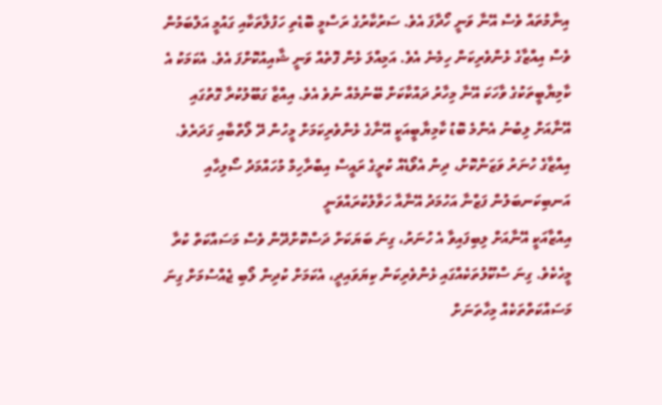އިނާމުތައް ވެސް އޭނާ ވަނީ ހޯދާފަ އެވެ. ސަރުކާރުގެ ރަސްމީ ބޮޑެތި ހަފުލާތަކާއި ގައުމީ އަލްބަމުން ވެސް އިއްޒާގެ ޅެންވެރިކަން ހިމެނެ އެވެ. އަމިއްލަ ޅެން ފޮތެއް ވަނީ ޝާއިއުކޮށްފަ އެވެ. އެކަމަކު އެ ކާމިޔާބީތަކުގެ ވާހަކަ އޭނާ މިހާރު ދައްކާކަށް ބޭނުމެއް ނުވެ އެވެ. އިއްޒާ ގަބޫލުކުރާ ގޮތުގައި އޭނާއަށް ލިބުނު އެންމެ ބޮޑު ކާމިޔާބީއަކީ އޭނާގެ ޅެންވެރިކަމަށް މީހުން ދޭ ލޯތްބާއި ގަދަރެވެ.
އިއްޒާގެ ހުނަރު ވަޒަންކޮށް، ދިން އެވޯޑެއް ކުރީގެ ރައީސް އިބްރާހިމް މުހައްމަދު ސޯލިހާއި އަނބިކަނބަލުން ފަޒްނާ އަހުމަދު އޭނާއާ ހަވާލުކުރައްވަނީ
އިއްޒާއަކީ އޭނާއަށް ލިބިފައިވާ އެ ހުނަރު، ގިނަ ބަޔަކަށް ދަސްކޮށްދޭން ވެސް މަސައްކަތް ކުރާ މީހެކެވެ. ގިނަ ސްކޫލުތަކެއްގައި ޅެންވެރިކަން ކިޔަވައިދީ، އެކަމަށް ކުދިން ލޯބި ޖެއްސުމަށް ގިނަ މަސައްކަތްތަކެއް މިހާތަނަށް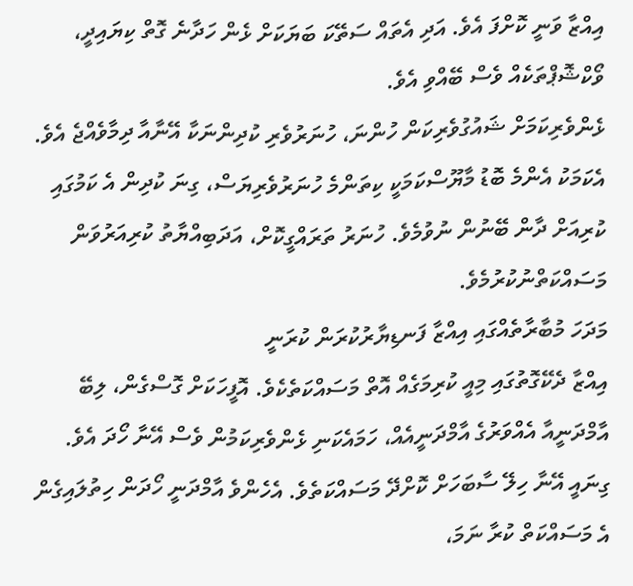އިއްޒާ ވަނީ ކޮށްފަ އެވެ. އަދި އެތައް ސަތޭކަ ބަޔަކަށް ޅެން ހަދާނެ ގޮތް ކިޔައިދީ، ވޯކްޝޮޕްތަކެއް ވެސް ބޭއްވި އެވެ.
ޅެންވެރިކަމަށް ޝައުގުވެރިކަން ހުންނަ، ހުނަރުވެރި ކުދިންނަކާ އޭނާއާ ދިމާވެއްޖެ އެވެ. އެކަމަކު އެންމެ ބޮޑު މާޔޫސްކަމަކީ ކިތަންމެ ހުނަރުވެރިޔަސް، ގިނަ ކުދިން އެ ކަމުގައި ކުރިއަށް ދާން ބޭނުން ނުވުމެވެ. ހުނަރު ތަރައްގީކޮށް، އަދަބިއްޔާތު ކުރިއަރުވަން މަސައްކަތްނުކުރުމެވެ.
މަދަހަ މުބާރާތެއްގައި އިއްޒާ ފަނޑިޔާރުކުރަން ކުރަނީ
އިއްޒާ ދެކޭގޮތުގައި މިއީ ކުރިމަގެއް އޮތް މަސައްކަތެކެވެ. އޮފީހަކަށް ގޮސްގެން، ލިބޭ އާމްދަނީއާ އެއްވަރުގެ އާމްދަނީއެއް، ހަމައެކަނި ޅެންވެރިކަމުން ވެސް އޭނާ ހޯދަ އެވެ. ގިނައީ އޭނާ ހިލޭ ސާބަހަށް ކޮށްދޭ މަސައްކަތެވެ. އެހެންވެ އާމްދަނީ ހޯދަން ހިތުލައިގެން އެ މަސައްކަތް ކުރާ ނަމަ،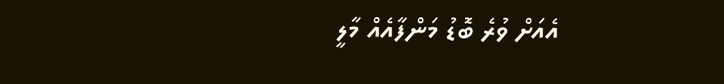އެއަށް ވުރެ ބޮޑު މަންފާއެއް މާލީ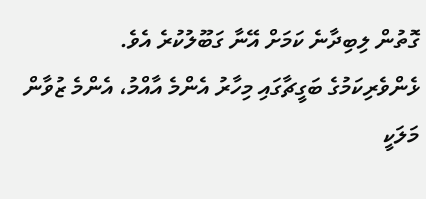ގޮތުން ލިބިދާނެ ކަމަށް އޭނާ ގަބޫލުކުރެ އެވެ.
ޅެންވެރިކަމުގެ ބަގީޗާގައި މިހާރު އެންމެ އާއްމު، އެންމެ ޒުވާން މަލަކީ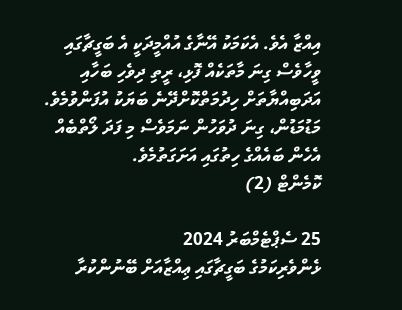އިއްޒާ އެވެ. އެކަމަކު އޭނާގެ އުއްމީދަކީ އެ ބަގީޗާގައި ވީހާވެސް ގިނަ މާތަކެއް ފޮޅި، ރީތި ދިވެހި ބަހާއި އަދަބިއްޔާތަށް ހިދުމަތްކޮށްދޭނެ ބަޔަކު އުފަންވުމެވެ. މަޑުމަޑުން، ގިނަ ދުވަހުން ނަމަވެސް މި ފަދަ ލޯތްބެއް އެހެން ބައެއްގެ ހިތުގައި އަށަގަތުމެވެ.
ކޮމެންޓް (2)

25 ސެޕްޓެމްބަރު 2024
ޅެންވެރިކަމުގެ ބަގީޗާގައި ޢިއްޒާއަށް ބޭނުންކުރާ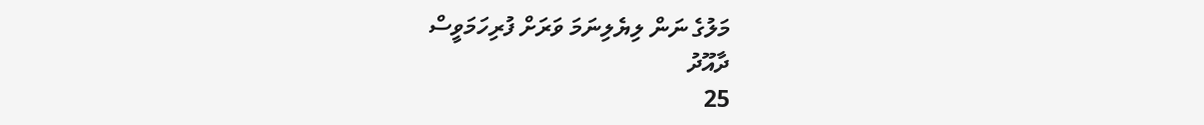މަލުގެ ނަން ލިޔެލިނަމަ ވަރަށް ފުރިހަމަވީސް
ދާއޫދު
25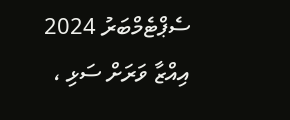ސެޕްޓެމްބަރު 2024
އިއްޒާ ވަރަށް ސަޅި ،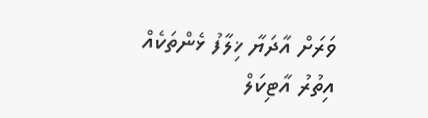ވަރަށް އާދަޔާ ޚިލާފު ޅެންތަކެއް
އިތުރު އާޓިކަލް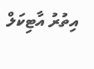އިތުރު އާޓިކަލް